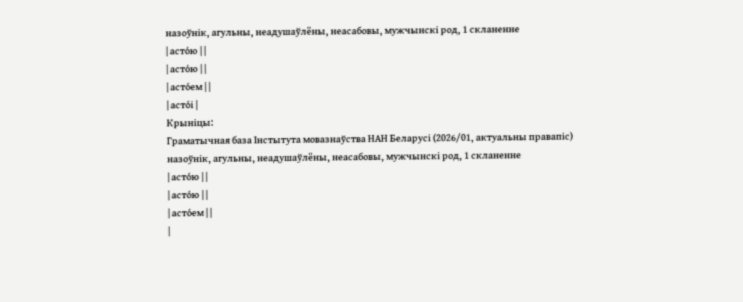назоўнік, агульны, неадушаўлёны, неасабовы, мужчынскі род, 1 скланенне
| асто́ю | |
| асто́ю | |
| асто́ем | |
| асто́і |
Крыніцы:
Граматычная база Інстытута мовазнаўства НАН Беларусі (2026/01, актуальны правапіс)
назоўнік, агульны, неадушаўлёны, неасабовы, мужчынскі род, 1 скланенне
| асто́ю | |
| асто́ю | |
| асто́ем | |
|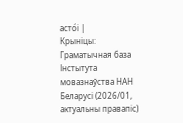асто́і |
Крыніцы:
Граматычная база Інстытута мовазнаўства НАН Беларусі (2026/01, актуальны правапіс)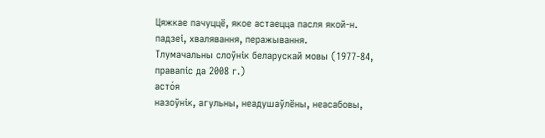Цяжкае пачуццё, якое астаецца пасля якой‑н. падзеі, хвалявання, перажывання.
Тлумачальны слоўнік беларускай мовы (1977-84, правапіс да 2008 г.)
асто́я
назоўнік, агульны, неадушаўлёны, неасабовы,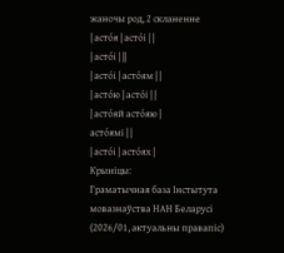жаночы род, 2 скланенне
| асто́я | асто́і | |
| асто́і | ||
| асто́і | асто́ям | |
| асто́ю | асто́і | |
| асто́яй асто́яю |
асто́ямі | |
| асто́і | асто́ях |
Крыніцы:
Граматычная база Інстытута мовазнаўства НАН Беларусі (2026/01, актуальны правапіс)